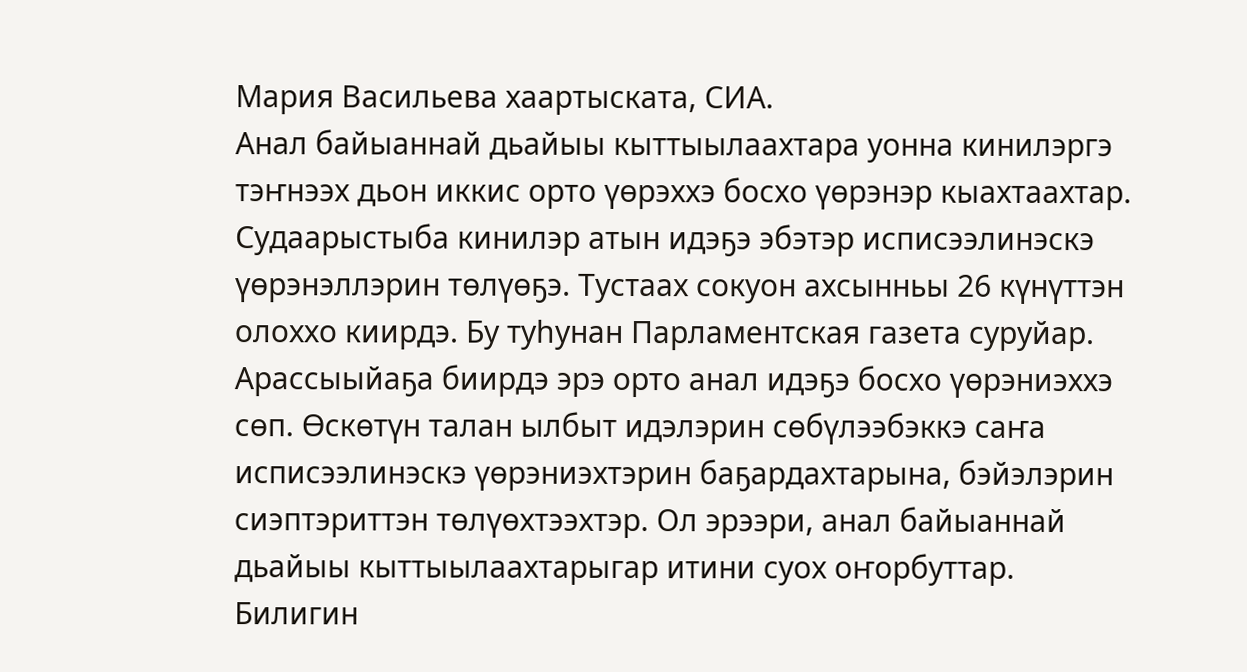Мария Васильева хаартыската, СИА.
Анал байыаннай дьайыы кыттыылаахтара уонна кинилэргэ тэҥнээх дьон иккис орто үөрэххэ босхо үөрэнэр кыахтаахтар. Судаарыстыба кинилэр атын идэҕэ эбэтэр исписээлинэскэ үөрэнэллэрин төлүөҕэ. Тустаах сокуон ахсынньы 26 күнүттэн олоххо киирдэ. Бу туһунан Парламентская газета суруйар.
Арассыыйаҕа биирдэ эрэ орто анал идэҕэ босхо үөрэниэххэ сөп. Өскөтүн талан ылбыт идэлэрин сөбүлээбэккэ саҥа исписээлинэскэ үөрэниэхтэрин баҕардахтарына, бэйэлэрин сиэптэриттэн төлүөхтээхтэр. Ол эрээри, анал байыаннай дьайыы кыттыылаахтарыгар итини суох оҥорбуттар.
Билигин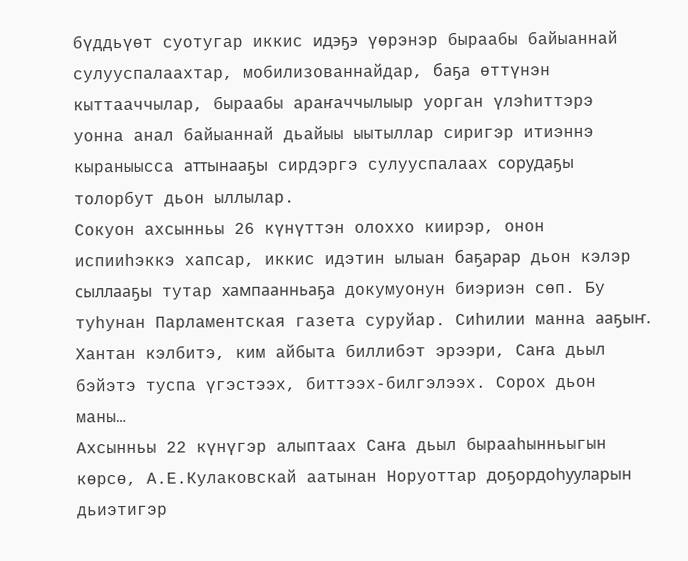бүддьүөт суотугар иккис идэҕэ үөрэнэр быраабы байыаннай сулууспалаахтар, мобилизованнайдар, баҕа өттүнэн кыттааччылар, быраабы араҥаччылыыр уорган үлэһиттэрэ уонна анал байыаннай дьайыы ыытыллар сиригэр итиэннэ кыраныысса аттынааҕы сирдэргэ сулууспалаах сорудаҕы толорбут дьон ыллылар.
Сокуон ахсынньы 26 күнүттэн олоххо киирэр, онон испииһэккэ хапсар, иккис идэтин ылыан баҕарар дьон кэлэр сыллааҕы тутар хампаанньаҕа докумуонун биэриэн сөп. Бу туһунан Парламентская газета суруйар. Сиһилии манна ааҕыҥ.
Хантан кэлбитэ, ким айбыта биллибэт эрээри, Саҥа дьыл бэйэтэ туспа үгэстээх, биттээх-билгэлээх. Сорох дьон маны…
Ахсынньы 22 күнүгэр алыптаах Саҥа дьыл бырааһынньыгын көрсө, А.Е.Кулаковскай аатынан Норуоттар доҕордоһууларын дьиэтигэр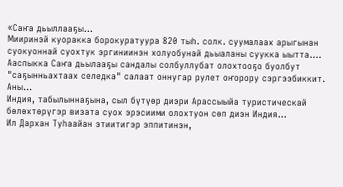«Саҥа дьыллааҕы…
Мииринэй куоракка борокуратуура 820 тыһ. солк. суумалаах арыгынан суокуоннай суохтук эргиниинэн холуобунай дьыаланы суукка ыытта.…
Ааспыкка Саҥа дьылааҕы сандалы солбуллубат олохтооҕо буолбут "саҕынньахтаах селедка" салаат оннугар рулет оҥорору сэргээбиккит. Аны…
Индия, табылыннаҕына, сыл бүтүөр диэри Арассыыйа туристическай бөлөхтөрүгэр визата суох эрэсиими олохтуон сөп диэн Индия…
Ил Дархан Туһаайан этиитигэр эппитинэн,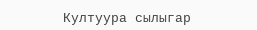Култуура сылыгар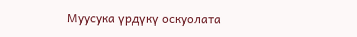Муусука үрдүкү оскуолата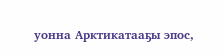уонна Арктикатааҕы эпос,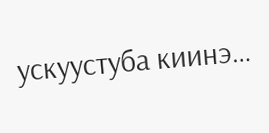ускуустуба киинэ…